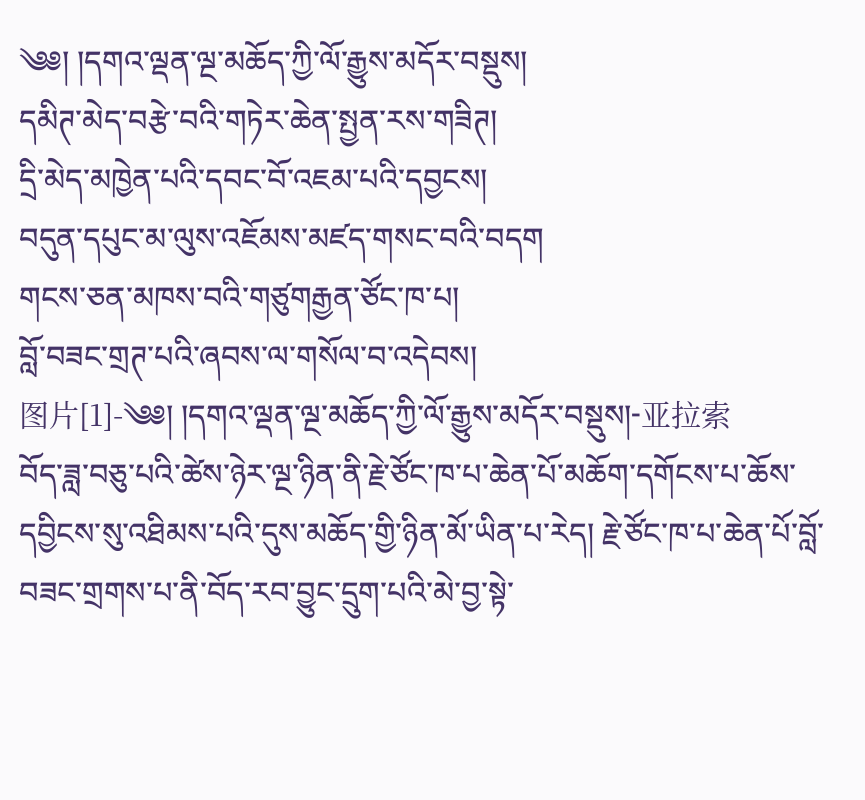༄༅། །དགའ་ལྡན་ལྔ་མཆོད་ཀྱི་ལོ་རྒྱུས་མདོར་བསྡུས།
དམིཊ་མེད་བརྩེ་བའི་གཏེར་ཆེན་སྤྱན་རས་གཟིཊ།
དྲི་མེད་མཁྱེན་པའི་དབང་བོ་འཇམ་པའི་དབྱངས།
བདུན་དཔུང་མ་ལུས་འཇོམས་མཛད་གསང་བའི་བདག
གངས་ཅན་མཁས་བའི་གཙུགརྒྱན་ཙོང་ཁ་པ།
བློ་བཟང་གྲཊ་པའི་ཞབས་ལ་གསོལ་བ་འདེབས།
图片[1]-༄༅། །དགའ་ལྡན་ལྔ་མཆོད་ཀྱི་ལོ་རྒྱུས་མདོར་བསྡུས།-亚拉索
བོད་ཟླ་བཅུ་པའི་ཚེས་ཉེར་ལྔ་ཉིན་ནི་རྗེ་ཙོང་ཁ་པ་ཆེན་པོ་མཆོག་དགོངས་པ་ཆོས་དབྱིངས་སུ་འཐིམས་པའི་དུས་མཆོད་གྱི་ཉིན་མོ་ཡིན་པ་རེད། རྗེ་ཙོང་ཁ་པ་ཆེན་པོ་བློ་བཟང་གྲགས་པ་ནི་བོད་རབ་བྱུང་དྲུག་པའི་མེ་བྱ་སྟེ་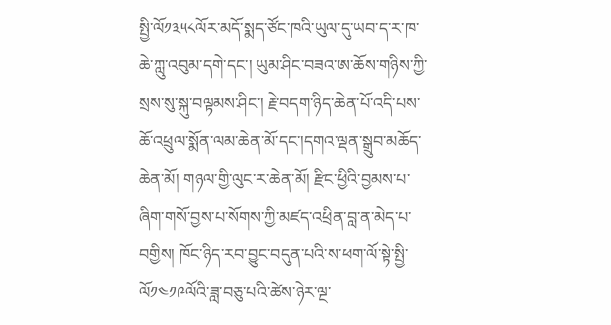སྤྱི་ལོ༡༣༥༨ལོར་མདོ་སྨད་ཙོང་ཁའི་ཡུལ་དུ་ཡབ་ད་ར་ཁ་ཆེ་ཀླུ་འབུམ་དགེ་དང་། ཡུམ་ཤིང་བཟའ་ཨ་ཆོས་གཉིས་ཀྱི་སྲས་སུ་སྐུ་བལྟམས་ཤིང་། རྗེ་བདག་ཉིད་ཆེན་པོ་འདི་པས་ཆོ་འཕྲུལ་སྨོན་ལམ་ཆེན་མོ་དང་།དགའ་ལྡན་སྒྲུབ་མཆོད་ཆེན་མོ། གཉལ་གྱི་ལུང་ར་ཆེན་མོ། རྫིང་ཕྱིའི་བྱམས་པ་ཞིག་གསོ་བྱས་པ་སོགས་ཀྱི་མཛད་འཕྲིན་བླ་ན་མེད་པ་བགྱིས། ཁོང་ཉིད་རབ་བྱུང་བདུན་པའི་ས་ཕག་ལོ་སྟེ་སྤྱི་ལོ༡༤༡༩ལོའི་ཟླ་བཅུ་པའི་ཚེས་ཉེར་ལྔ་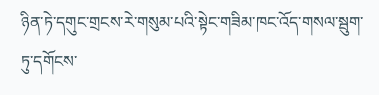ཉིན་ཏེ་དགུང་གྲངས་རེ་གསུམ་པའི་སྟེང་གཟིམ་ཁང་འོད་གསལ་སྦུག་ཏུ་དགོངས་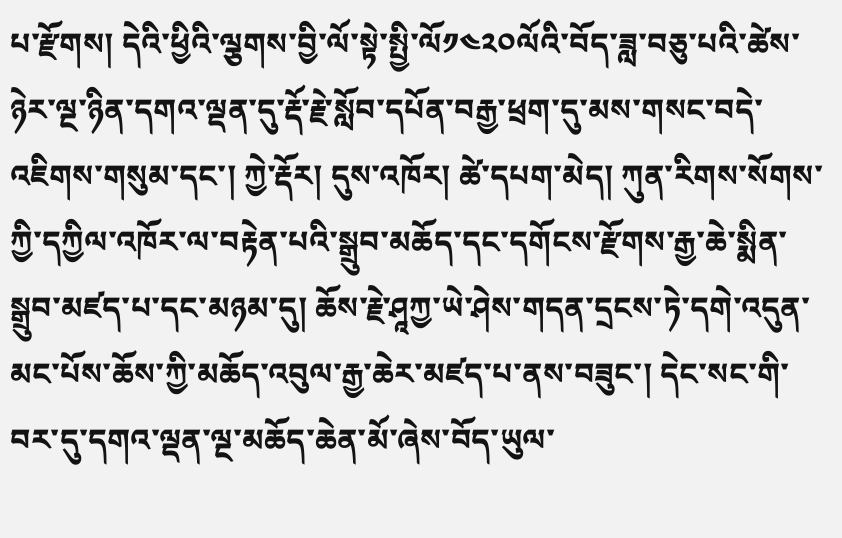པ་རྫོགས། དེའི་ཕྱིའི་ལྕགས་བྱི་ལོ་སྟེ་སྤྱི་ལོ༡༤༢༠ལོའི་བོད་ཟླ་བཅུ་པའི་ཚེས་ཉེར་ལྔ་ཉིན་དགའ་ལྡན་དུ་རྡོ་རྗེ་སློབ་དཔོན་བརྒྱ་ཕྲག་དུ་མས་གསང་བདེ་འཇིགས་གསུམ་དང་། ཀྱེ་རྡོར། དུས་འཁོར། ཚེ་དཔག་མེད། ཀུན་རིགས་སོགས་ཀྱི་དཀྱིལ་འཁོར་ལ་བརྟེན་པའི་སྒྲུབ་མཆོད་དང་དགོངས་རྫོགས་རྒྱ་ཆེ་སྨིན་སྒྲུབ་མཛད་པ་དང་མཉམ་དུ། ཆོས་རྗེ་ཤཱཀྱ་ཡེ་ཤེས་གདན་དྲངས་ཏེ་དགེ་འདུན་མང་པོས་ཆོས་ཀྱི་མཆོད་འབུལ་རྒྱ་ཆེར་མཛད་པ་ནས་བཟུང་། དེང་སང་གི་བར་དུ་དགའ་ལྡན་ལྔ་མཆོད་ཆེན་མོ་ཞེས་བོད་ཡུལ་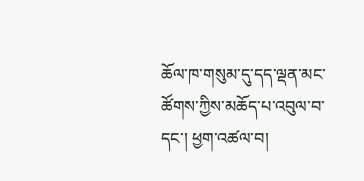ཆོལ་ཁ་གསུམ་དུ་དད་ལྡན་མང་ཚོགས་ཀྱིས་མཆོད་པ་འབུལ་བ་དང་། ཕྱག་འཚལ་བ།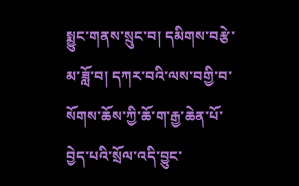སྨྱུང་གནས་སྲུང་བ། དམིགས་བརྩེ་མ་ཟློ་བ། དཀར་བའི་ལས་བགྱི་བ་སོགས་ཆོས་ཀྱི་ཆོ་ག་རྒྱ་ཆེན་པོ་བྱེད་པའི་སྲོལ་འདི་བྱུང་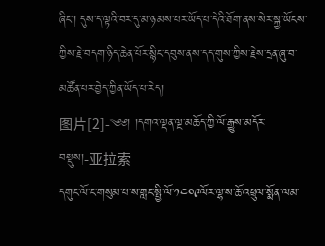ཞིང་། དུས་ད་ལྟའི་བར་དུ་མ་ཉམས་པར་ཡོད་པ་དེའི་ཐོག་ནས་སེར་སྐྱ་ཡོངས་ཀྱིས་རྗེ་བདག་ཉིད་ཆེན་པོར་སྙིང་དབུས་ནས་དད་གུས་ཀྱིས་རྗེས་དྲན་ཞུ་བ་མཚོན་པར་བྱེད་ཀྱིན་ཡོད་པ་རེད།
图片[2]-༄༅། །དགའ་ལྡན་ལྔ་མཆོད་ཀྱི་ལོ་རྒྱུས་མདོར་བསྡུས།-亚拉索
དགུང་ལོ་ང་གསུམ་པ་ས་གླང་སྤྱི་ལོ་༡༤༠༩ལོར་ལྷ་ས་ཆོ་འཕྲུལ་སྨོན་ལམ་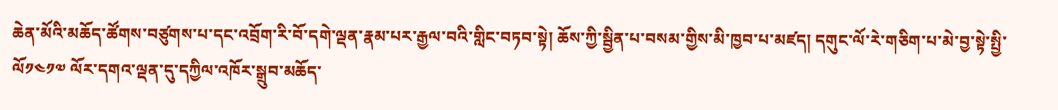ཆེན་མོའི་མཆོད་ཚོགས་བཙུགས་པ་དང་འབྲོག་རི་བོ་དགེ་ལྡན་རྣམ་པར་རྒྱལ་བའི་གླིང་བཏབ་སྟེ། ཆོས་ཀྱི་སྦྱིན་པ་བསམ་གྱིས་མི་ཁྱབ་པ་མཛད། དགུང་ལོ་རེ་གཅིག་པ་མེ་བྱ་སྟེ་སྤྱི་ལོ༡༤༡༧ ལོར་དགའ་ལྡན་དུ་དཀྱིལ་འཁོར་སྒྲུབ་མཆོད་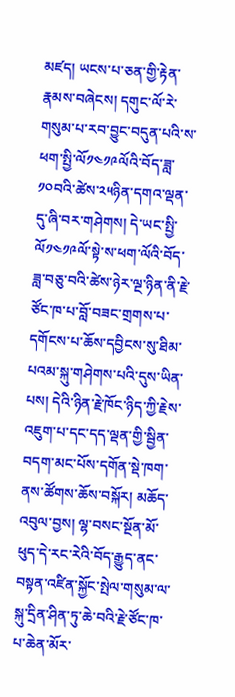མཛད། ཡངས་པ་ཅན་གྱི་རྟེན་རྣམས་བཞེངས། དགུང་ལོ་རེ་གསུམ་པ་རབ་བྱུང་བདུན་པའི་ས་ཕག་སྤྱི་ལོ༡༤༡༩ལོའི་བོད་ཟླ་༡༠བའི་ཚེས་༢༥ཉིན་དགའ་ལྡན་དུ་ཞི་བར་གཤེགས། དེ་ཡང་སྤྱི་ལོ༡༤༡༩ལོ་སྟེ་ས་ཕག་ལོའི་བོད་ཟླ་བཅུ་བའི་ཚེས་ཉེར་ལྔ་ཉིན་ནི་རྗེ་ཙོང་ཁ་པ་བློ་བཟང་གྲགས་པ་དགོངས་པ་ཆོས་དབྱིངས་སུ་ཐིམ་པའམ་སྐུ་གཤེགས་པའི་དུས་ཡིན་པས། དེའི་ཉིན་རྗེ་ཁོང་ཉིད་ཀྱི་རྗེས་འཇུག་པ་དང་དད་ལྡན་གྱི་སྦྱིན་བདག་མང་པོས་དགོན་སྡེ་ཁག་ནས་ཚོགས་ཆོས་བསྐོར། མཆོད་འབུལ་བྱས། ལྷ་བསང་སྔོན་མོ་ཕུད་དེ་རང་རེའི་བོད་རྒྱུད་ནང་བསྟན་འཛིན་སྐྱོང་སྤེལ་གསུམ་ལ་སྐུ་དྲིན་ཤིན་ཏུ་ཆེ་བའི་རྗེ་ཙོང་ཁ་པ་ཆེན་མོར་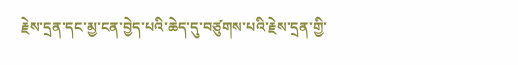རྗེས་དྲན་དང་མྱ་ངན་བྱེད་པའི་ཆེད་དུ་བཙུགས་པའི་རྗེས་དྲན་གྱི་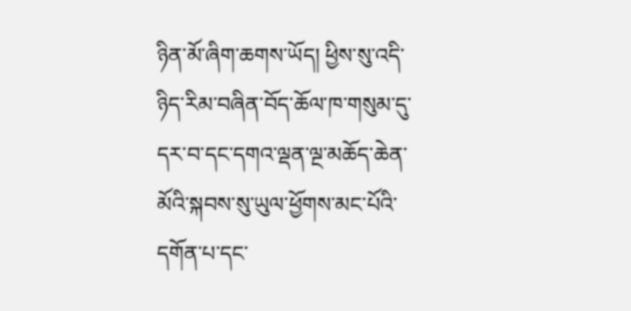ཉིན་མོ་ཞིག་ཆགས་ཡོད། ཕྱིས་སུ་འདི་ཉིད་རིམ་བཞིན་བོད་ཆོལ་ཁ་གསུམ་དུ་དར་བ་དང་དགའ་ལྡན་ལྔ་མཆོད་ཆེན་མོའི་སྐབས་སུ་ཡུལ་ཕྱོགས་མང་པོའི་དགོན་པ་དང་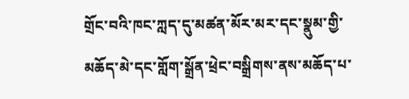གྲོང་བའི་ཁང་ཀླད་དུ་མཚན་མོར་མར་དང་སྣུམ་གྱི་མཆོད་མེ་དང་གློག་སྒྲོན་ཕྲེང་བསྒྲིགས་ནས་མཆོད་པ་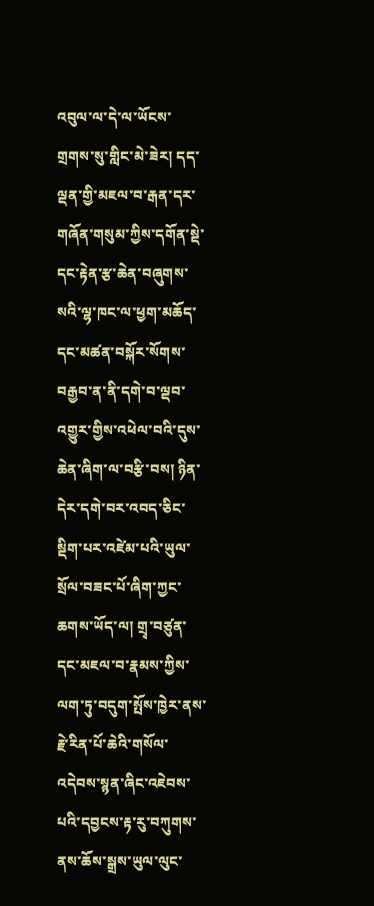འབུལ་ལ་དེ་ལ་ཡོངས་གྲགས་སུ་གླིང་མེ་ཟེར། དད་ལྡན་གྱི་མཇལ་བ་རྒན་དར་གཞོན་གསུམ་ཀྱིས་དགོན་སྡེ་དང་རྟེན་རྩ་ཆེན་བཞུགས་སའི་ལྷ་ཁང་ལ་ཕྱག་མཆོད་དང་མཚན་བསྐོར་སོགས་བརྒྱབ་ན་ནི་དགེ་བ་ལྡབ་འགྱུར་གྱིས་འཕེལ་བའི་དུས་ཆེན་ཞིག་ལ་བརྩི་བས། ཉིན་དེར་དགེ་བར་འབད་ཅིང་སྡིག་པར་འཛེམ་པའི་ཡུལ་སྲོལ་བཟང་པོ་ཞིག་ཀྱང་ཆགས་ཡོད་ལ། གྲྭ་བཙུན་དང་མཇལ་བ་རྣམས་ཀྱིས་ལག་ཏུ་བདུག་སྤོས་ཁྱེར་ནས་རྗེ་རིན་པོ་ཆེའི་གསོལ་འདེབས་སྙན་ཞིང་འཇེབས་པའི་དབྱངས་རྟ་རུ་བཀུགས་ནས་ཆོས་སྒྲས་ཡུལ་ལུང་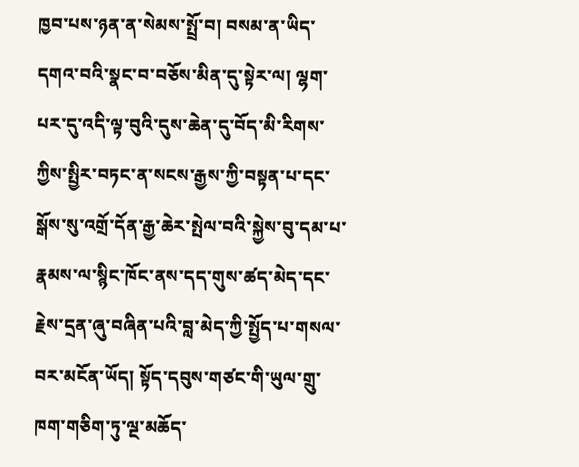ཁྱབ་པས་ཉན་ན་སེམས་སྤྲོ་བ། བསམ་ན་ཡིད་དགའ་བའི་སྣང་བ་བཅོས་མིན་དུ་སྟེར་ལ། ལྷག་པར་དུ་འདི་ལྟ་བུའི་དུས་ཆེན་དུ་བོད་མི་རིགས་ཀྱིས་སྤྱིར་བཏང་ན་སངས་རྒྱས་ཀྱི་བསྟན་པ་དང་སྒོས་སུ་འགྲོ་དོན་རྒྱ་ཆེར་སྤེལ་བའི་སྐྱེས་བུ་དམ་པ་རྣམས་ལ་སྙིང་ཁོང་ནས་དད་གུས་ཚད་མེད་དང་རྗེས་དྲན་ཞུ་བཞིན་པའི་བླ་མེད་ཀྱི་སྤྱོད་པ་གསལ་བར་མངོན་ཡོད། སྟོད་དབུས་གཙང་གི་ཡུལ་གྲུ་ཁག་གཅིག་ཏུ་ལྔ་མཆོད་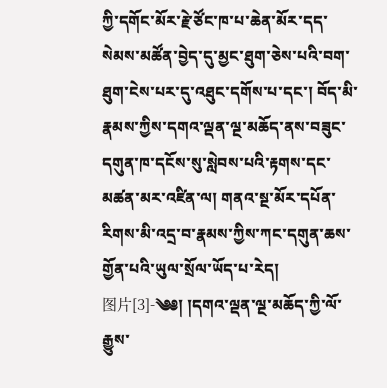ཀྱི་དགོང་མོར་རྗེ་ཙོང་ཁ་པ་ཆེན་མོར་དད་སེམས་མཚོན་བྱེད་དུ་མྱང་ཐུག་ཅེས་པའི་བག་ཐུག་ངེས་པར་དུ་འཐུང་དགོས་པ་དང་། བོད་མི་རྣམས་ཀྱིས་དགའ་ལྡན་ལྔ་མཆོད་ནས་བཟུང་དགུན་ཁ་དངོས་སུ་སླེབས་པའི་རྟགས་དང་མཚན་མར་འཛིན་ལ། གནའ་སྔ་མོར་དཔོན་རིགས་མི་འདྲ་བ་རྣམས་ཀྱིས་ཀང་དགུན་ཆས་གྱོན་པའི་ཡུལ་སྲོལ་ཡོད་པ་རེད།
图片[3]-༄༅། །དགའ་ལྡན་ལྔ་མཆོད་ཀྱི་ལོ་རྒྱུས་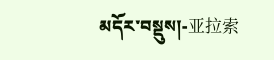མདོར་བསྡུས།-亚拉索